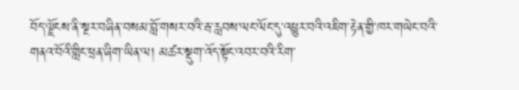བོད་ལྗོངས་ནི་སྔར་བཞིན་བསམ་བློ་གསར་བའི་རྦ་རླབས་ལང་ལོང་དུ་འཕྱུར་བའི་འཇིག་རྟེན་གྱི་ཁར་གཡེང་བའི་གནའ་བོའི་གླིང་ཕྲན་ཞིག་ཡིན་ལ། མཚར་སྡུག་འོད་སྟོང་འབར་བའི་རིག་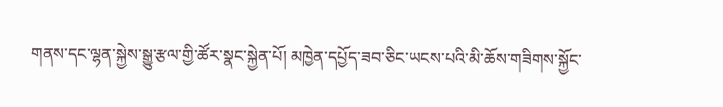གནས་དང་ལྷན་སྐྱེས་སྒྱུ་རྩལ་གྱི་ཚོར་སྣང་སྐྱེན་པོ། མཁྱེན་དཔྱོད་ཟབ་ཅིང་ཡངས་པའི་མི་ཆོས་གཟིགས་སྐྱོང་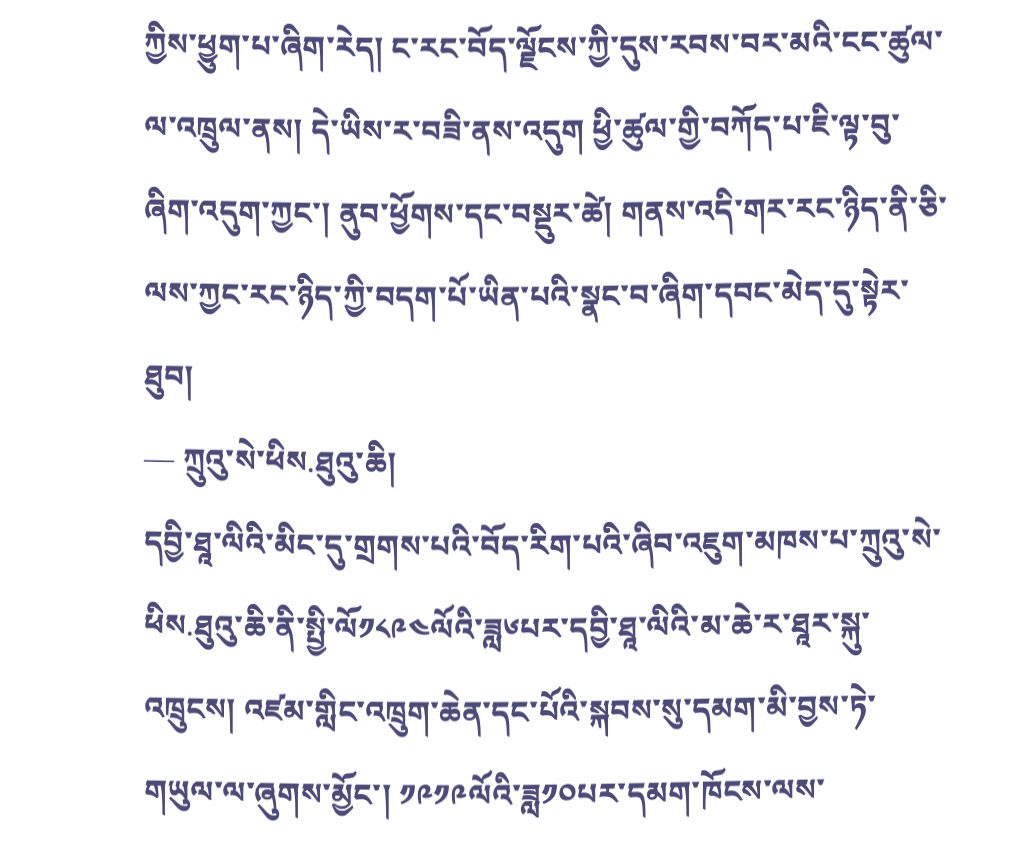ཀྱིས་ཕྱུག་པ་ཞིག་རེད། ང་རང་བོད་ལྗོངས་ཀྱི་དུས་རབས་བར་མའི་ངང་ཚུལ་ལ་འཁྲུལ་ནས། དེ་ཡིས་ར་བཟི་ནས་འདུག ཕྱི་ཚུལ་གྱི་བཀོད་པ་ཇི་ལྟ་བུ་ཞིག་འདུག་ཀྱང་། ནུབ་ཕྱོགས་དང་བསྡུར་ཚེ། གནས་འདི་གར་རང་ཉིད་ནི་ཅི་ལས་ཀྱང་རང་ཉིད་ཀྱི་བདག་པོ་ཡིན་པའི་སྣང་བ་ཞིག་དབང་མེད་དུ་སྟེར་ཐུབ།
— ཀྲུའུ་སེ་ཕིས.ཐུའུ་ཆི།
དབྱི་ཐཱ་ལིའི་མིང་དུ་གྲགས་པའི་བོད་རིག་པའི་ཞིབ་འཇུག་མཁས་པ་ཀྲུའུ་སེ་ཕིས.ཐུའུ་ཆི་ནི་སྤྱི་ལོ༡༨༩༤ལོའི་ཟླ༦པར་དབྱི་ཐཱ་ལིའི་མ་ཆེ་ར་ཐཱར་སྐུ་འཁྲུངས། འཛམ་གླིང་འཁྲུག་ཆེན་དང་པོའི་སྐབས་སུ་དམག་མི་བྱས་ཏེ་གཡུལ་ལ་ཞུགས་མྱོང་། ༡༩༡༩ལོའི་ཟླ༡༠པར་དམག་ཁོངས་ལས་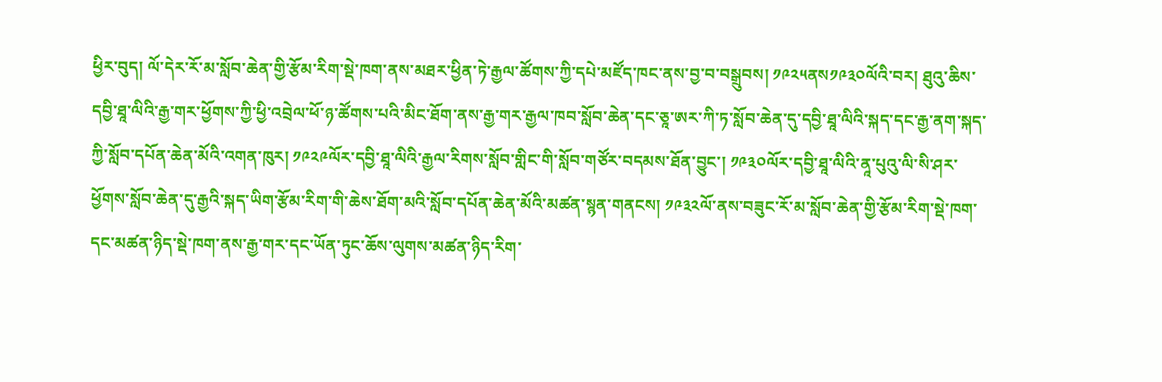ཕྱིར་བུད། ལོ་དེར་རོ་མ་སློབ་ཆེན་གྱི་རྩོམ་རིག་སྡེ་ཁག་ནས་མཐར་ཕྱིན་ཏེ་རྒྱལ་ཚོགས་ཀྱི་དཔེ་མཛོད་ཁང་ནས་བྱ་བ་བསྒྲུབས། ༡༩༢༥ནས༡༩༣༠ལོའི་བར། ཐུའུ་ཆིས་དབྱི་ཐཱ་ལིའི་རྒྱ་གར་ཕྱོགས་ཀྱི་ཕྱི་འབྲེལ་ཕོ་ཉ་ཚོགས་པའི་མིང་ཐོག་ནས་རྒྱ་གར་རྒྱལ་ཁབ་སློབ་ཆེན་དང་ཅཱ་ཨར་ཀི་ཏ་སློབ་ཆེན་དུ་དབྱི་ཐཱ་ལིའི་སྐད་དང་རྒྱ་ནག་སྐད་ཀྱི་སློབ་དཔོན་ཆེན་མོའི་འགན་ཁུར། ༡༩༢༩ལོར་དབྱི་ཐཱ་ལིའི་རྒྱལ་རིགས་སློབ་གླིང་གི་སློབ་གཙོར་བདམས་ཐོན་བྱུང་། ༡༩༣༠ལོར་དབྱི་ཐཱ་ལིའི་ནཱ་པུའུ་ལི་སི་ཤར་ཕྱོགས་སློབ་ཆེན་དུ་རྒྱའི་སྐད་ཡིག་རྩོམ་རིག་གི་ཆེས་ཐོག་མའི་སློབ་དཔོན་ཆེན་མོའི་མཚན་སྙན་གནངས། ༡༩༣༢ལོ་ནས་བཟུང་རོ་མ་སློབ་ཆེན་གྱི་རྩོམ་རིག་སྡེ་ཁག་དང་མཚན་ཉིད་སྡེ་ཁག་ནས་རྒྱ་གར་དང་ཡོན་ཏུང་ཆོས་ལུགས་མཚན་ཉིད་རིག་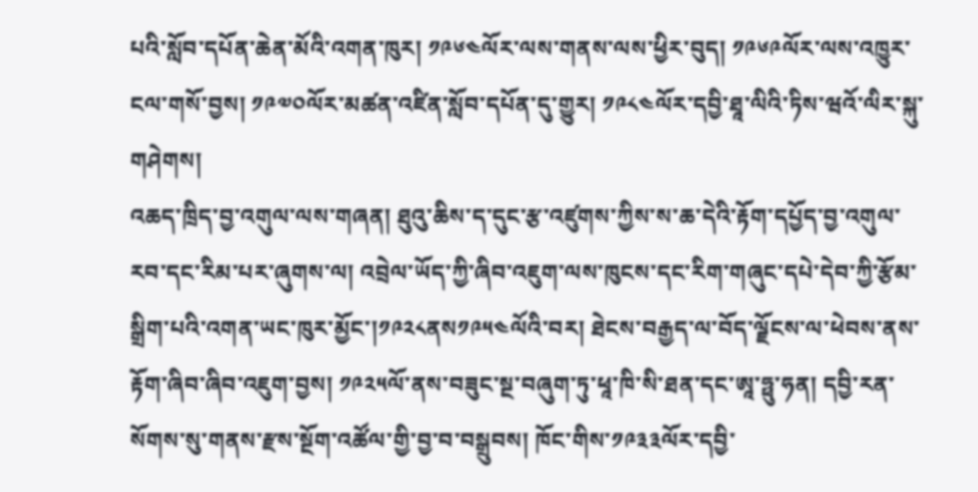པའི་སློབ་དཔོན་ཆེན་མོའི་འགན་ཁུར། ༡༩༦༤ལོར་ལས་གནས་ལས་ཕྱིར་བུད། ༡༩༦༩ལོར་ལས་འཁྱུར་ངལ་གསོ་བྱས། ༡༩༧༠ལོར་མཚན་འཛིན་སློབ་དཔོན་དུ་གྱུར། ༡༩༨༤ལོར་དབྱི་ཐཱ་ལིའི་ཏིས་ཝའོ་ལིར་སྐུ་གཤེགས།
འཆད་ཁྲིད་བྱ་འགུལ་ལས་གཞན། ཐུའུ་ཆིས་ད་དུང་རྩ་འཛུགས་ཀྱིས་ས་ཆ་དེའི་རྟོག་དཔྱོད་བྱ་འགུལ་རབ་དང་རིམ་པར་ཞུགས་ལ། འབྲེལ་ཡོད་ཀྱི་ཞིབ་འཇུག་ལས་ཁུངས་དང་རིག་གཞུང་དཔེ་དེབ་ཀྱི་རྩོམ་སྒྲིག་པའི་འགན་ཡང་ཁུར་མྱོང་།༡༩༢༨ནས༡༩༥༤ལོའི་བར། ཐེངས་བརྒྱད་ལ་བོད་ལྗོངས་ལ་ཕེབས་ནས་རྟོག་ཞིབ་ཞིབ་འཇུག་བྱས། ༡༩༢༥ལོ་ནས་བཟུང་སྔ་བཞུག་ཏུ་ཕཱ་ཁི་སི་ཐན་དང་ཨཱ་ཧྥུ་ཧན། དབྱི་རན་སོགས་སུ་གནས་རྫས་སྔོག་འཚོལ་གྱི་བྱ་བ་བསྒྲུབས། ཁོང་གིས་༡༩༣༣ལོར་དབྱི་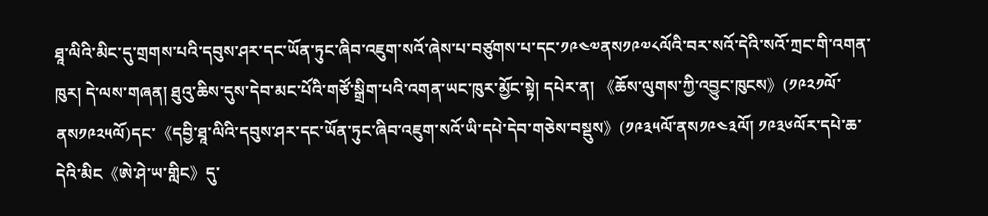ཐཱ་ལིའི་མིང་དུ་གྲགས་པའི་དབུས་ཤར་དང་ཡོན་ཏུང་ཞིབ་འཇུག་སའོ་ཞེས་པ་བཙུགས་པ་དང་༡༩༤༧ནས༡༩༧༨ལོའི་བར་སའོ་དེའི་སའོ་ཀྲང་གི་འགན་ཁུར། དེ་ལས་གཞན། ཐུའུ་ཆིས་དུས་དེབ་མང་པོའི་གཙོ་སྒྲིག་པའི་འགན་ཡང་ཁུར་མྱོང་སྟེ། དཔེར་ན། 《ཆོས་ལུགས་ཀྱི་འབྱུང་ཁུངས》(༡༩༢༡ལོ་ནས༡༩༢༥ལོ)དང་《དབྱི་ཐཱ་ལིའི་དབུས་ཤར་དང་ཡོན་ཏུང་ཞིབ་འཇུག་སའོ་ཡི་དཔེ་དེབ་གཅེས་བསྡུས》(༡༩༣༥ལོ་ནས༡༩༤༣ལོ། ༡༩༣༦ལོར་དཔེ་ཆ་དེའི་མིང《ཨེ་ཤེ་ཡ་གླིང》དུ་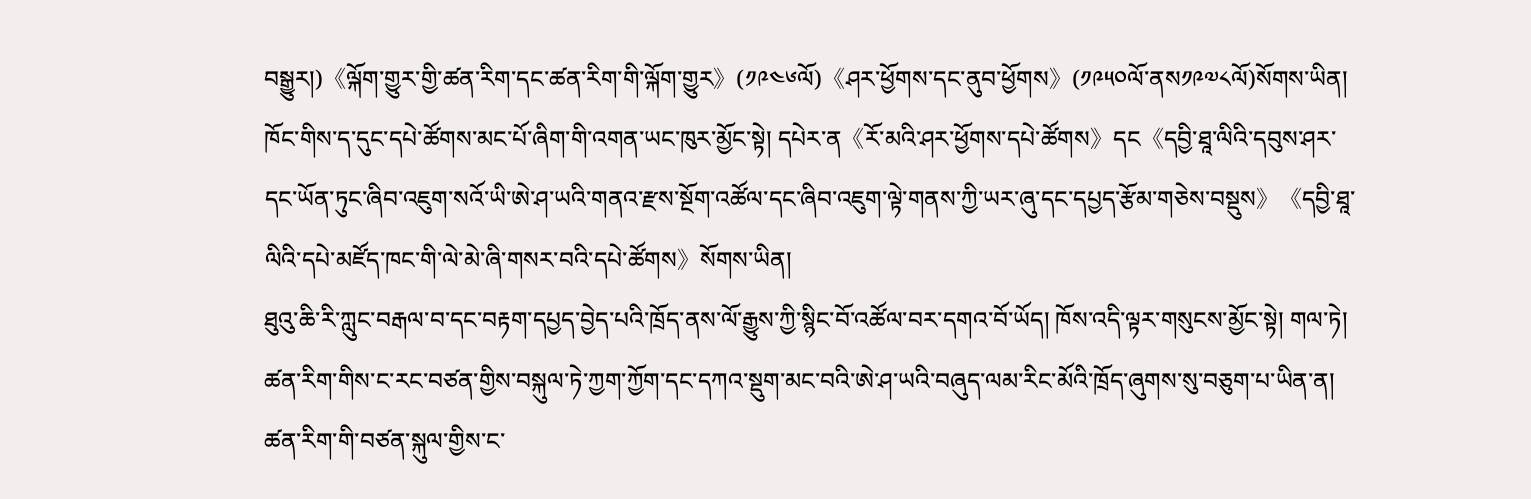བསྒྱུར།)《ལྐོག་གྱུར་གྱི་ཚན་རིག་དང་ཚན་རིག་གི་ལྐོག་གྱུར》(༡༩༤༦ལོ)《ཤར་ཕྱོགས་དང་ནུབ་ཕྱོགས》(༡༩༥༠ལོ་ནས༡༩༧༨ལོ)སོགས་ཡིན། ཁོང་གིས་ད་དུང་དཔེ་ཚོགས་མང་པོ་ཞིག་གི་འགན་ཡང་ཁུར་མྱོང་སྟེ། དཔེར་ན《རོ་མའི་ཤར་ཕྱོགས་དཔེ་ཚོགས》དང《དབྱི་ཐཱ་ལིའི་དབུས་ཤར་དང་ཡོན་ཏུང་ཞིབ་འཇུག་སའོ་ཡི་ཨེ་ཤ་ཡའི་གནའ་རྫས་སྔོག་འཚོལ་དང་ཞིབ་འཇུག་ལྟེ་གནས་ཀྱི་ཡར་ཞུ་དང་དཔྱད་རྩོམ་གཅེས་བསྡུས》《དབྱི་ཐཱ་ལིའི་དཔེ་མཛོད་ཁང་གི་ལེ་མེ་ཞི་གསར་བའི་དཔེ་ཚོགས》སོགས་ཡིན།
ཐུའུ་ཆི་རི་ཀླུང་བརྒལ་བ་དང་བརྟག་དཔྱད་བྱེད་པའི་ཁྲོད་ནས་ལོ་རྒྱུས་ཀྱི་སྙིང་བོ་འཚོལ་བར་དགའ་བོ་ཡོད། ཁོས་འདི་ལྟར་གསུངས་མྱོང་སྟེ། གལ་ཏེ། ཚན་རིག་གིས་ང་རང་བཙན་གྱིས་བསྐུལ་ཏེ་ཀྱག་ཀྱོག་དང་དཀའ་སྡུག་མང་བའི་ཨེ་ཤ་ཡའི་བཞུད་ལམ་རིང་མོའི་ཁྲོད་ཞུགས་སུ་བཅུག་པ་ཡིན་ན། ཚན་རིག་གི་བཙན་སྐུལ་གྱིས་ང་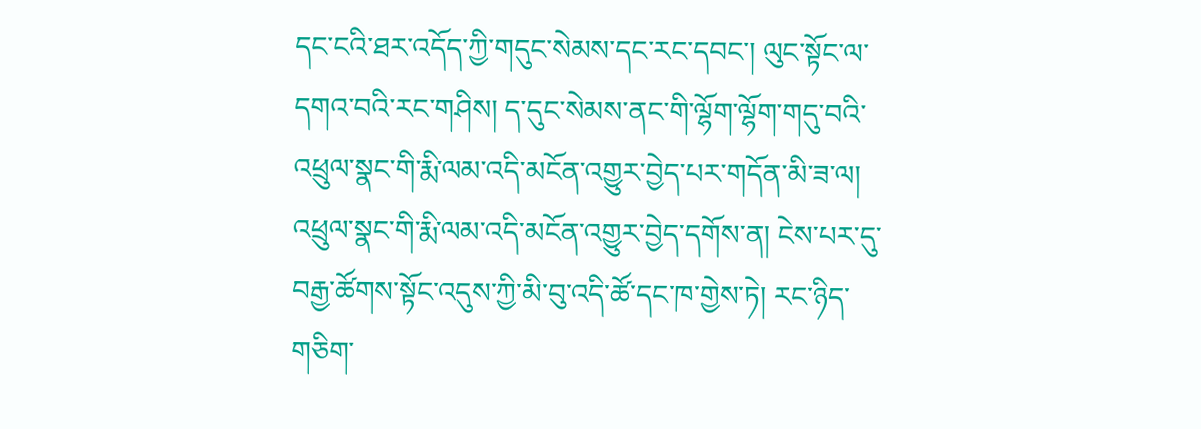དང་ངའི་ཐར་འདོད་ཀྱི་གདུང་སེམས་དང་རང་དབང་། ལུང་སྟོང་ལ་དགའ་བའི་རང་གཤིས། ད་དུང་སེམས་ནང་གི་ལྷོག་ལྷོག་གདུ་བའི་འཕྲུལ་སྣང་གི་རྨི་ལམ་འདི་མངོན་འགྱུར་བྱེད་པར་གདོན་མི་ཟ་ལ། འཕྲུལ་སྣང་གི་རྨི་ལམ་འདི་མངོན་འགྱུར་བྱེད་དགོས་ན། ངེས་པར་དུ་བརྒྱ་ཚོགས་སྟོང་འདུས་ཀྱི་མི་བུ་འདི་ཚོ་དང་ཁ་གྱེས་ཏེ། རང་ཉིད་གཅིག་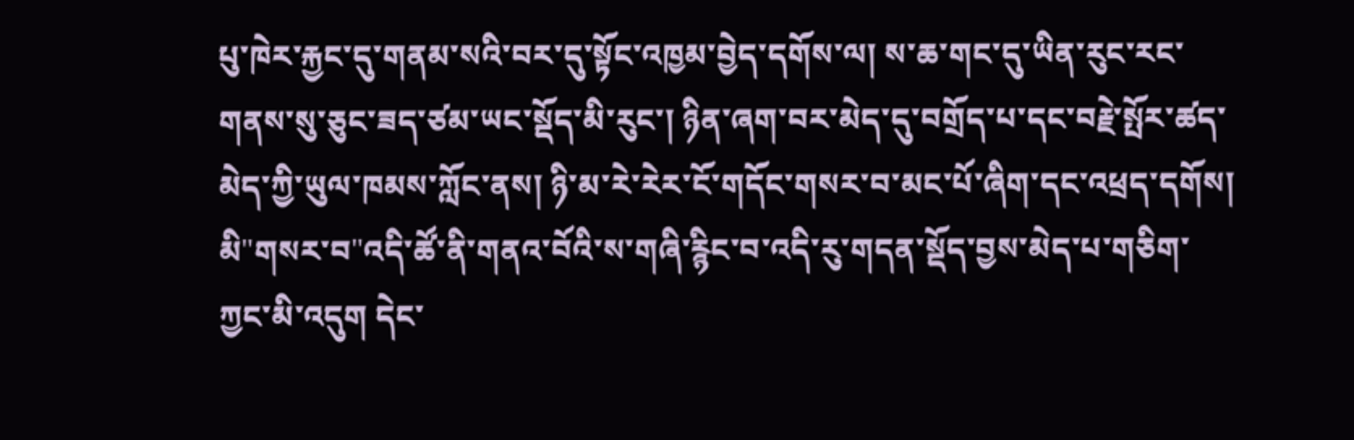པུ་ཁེར་རྐྱང་དུ་གནམ་སའི་བར་དུ་སྟོང་འཁྱམ་བྱེད་དགོས་ལ། ས་ཆ་གང་དུ་ཡིན་རུང་རང་གནས་སུ་ཅུང་ཟད་ཙམ་ཡང་སྡོད་མི་རུང་། ཉིན་ཞག་བར་མེད་དུ་བགྲོད་པ་དང་བརྗེ་སྤོར་ཚད་མེད་ཀྱི་ཡུལ་ཁམས་ཀློང་ནས། ཉི་མ་རེ་རེར་ངོ་གདོང་གསར་བ་མང་པོ་ཞིག་དང་འཕྲད་དགོས། མི"གསར་བ"འདི་ཚོ་ནི་གནའ་བོའི་ས་གཞི་རྙིང་བ་འདི་རུ་གདན་སྡོད་བྱས་མེད་པ་གཅིག་ཀྱང་མི་འདུག དེང་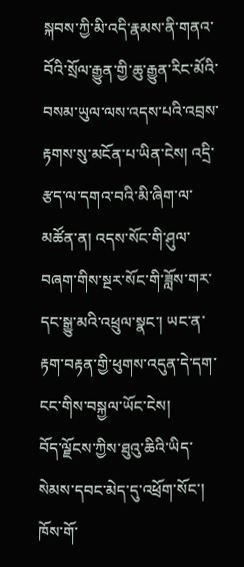སྐབས་ཀྱི་མི་འདི་རྣམས་ནི་གནའ་བོའི་སྲོལ་རྒྱུན་གྱི་ཆུ་རྒྱུན་རིང་མོའི་བསམ་ཡུལ་ལས་འདས་པའི་འབྲས་རྟགས་སུ་མངོན་པ་ཡིན་ངེས། འདྲི་རྩད་ལ་དགའ་བའི་མི་ཞིག་ལ་མཚོན་ན། འདས་སོང་གི་ཤུལ་བཞག་གིས་སྔར་སོང་གི་ཟློས་གར་དང་སྒྱུ་མའི་འཕྲུལ་སྣང་། ཡང་ན་རྟག་བརྟན་གྱི་ཕུགས་འདུན་དེ་དག་ངང་གིས་བསྐྱལ་ཡོང་ངེས།
བོད་ལྗོངས་ཀྱིས་ཐུའུ་ཆིའི་ཡིད་སེམས་དབང་མེད་དུ་འཕྲོག་སོང་། ཁོས་གོ་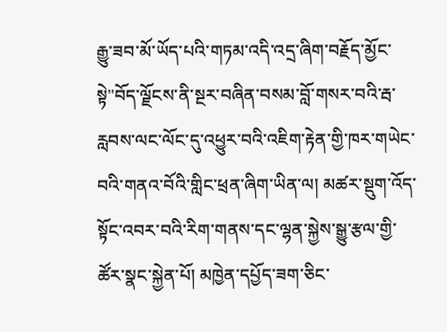རྒྱུ་ཟབ་མོ་ཡོད་པའི་གཏམ་འདི་འདྲ་ཞིག་བརྗོད་མྱོང་སྟེ"བོད་ལྗོངས་ནི་སྔར་བཞིན་བསམ་བློ་གསར་བའི་རྦ་རླབས་ལང་ལོང་དུ་འཕྱུར་བའི་འཇིག་རྟེན་གྱི་ཁར་གཡེང་བའི་གནའ་བོའི་གླིང་ཕྲན་ཞིག་ཡིན་ལ། མཚར་སྡུག་འོད་སྟོང་འབར་བའི་རིག་གནས་དང་ལྷན་སྐྱེས་སྒྱུ་རྩལ་གྱི་ཚོར་སྣང་སྐྱེན་པོ། མཁྱེན་དཔྱོད་ཟག་ཅིང་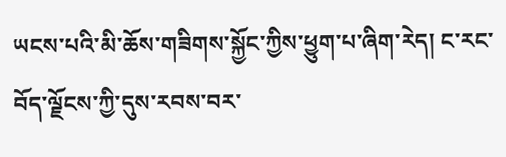ཡངས་པའི་མི་ཆོས་གཟིགས་སྐྱོང་ཀྱིས་ཕྱུག་པ་ཞིག་རེད། ང་རང་བོད་ལྗོངས་ཀྱི་དུས་རབས་བར་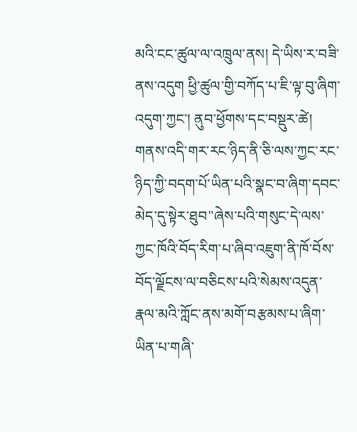མའི་ངང་ཚུལ་ལ་འཁྲུལ་ནས། དེ་ཡིས་ར་བཟི་ནས་འདུག ཕྱི་ཚུལ་གྱི་བཀོད་པ་ཇི་ལྟ་བུ་ཞིག་འདུག་ཀྱང་། ནུབ་ཕྱོགས་དང་བསྡུར་ཚེ། གནས་འདི་གར་རང་ཉིད་ནི་ཅི་ལས་ཀྱང་རང་ཉིད་ཀྱི་བདག་པོ་ཡིན་པའི་སྣང་བ་ཞིག་དབང་མེད་དུ་སྟེར་ཐུབ"ཞེས་པའི་གསུང་དེ་ལས་ཀྱང་ཁོའི་བོད་རིག་པ་ཞིབ་འཇུག་ནི་ཁོ་བོས་བོད་ལྗོངས་ལ་བཅིངས་པའི་སེམས་འདུན་རྣལ་མའི་ཀློང་ནས་མགོ་བརྩམས་པ་ཞིག་ཡིན་པ་གཞི་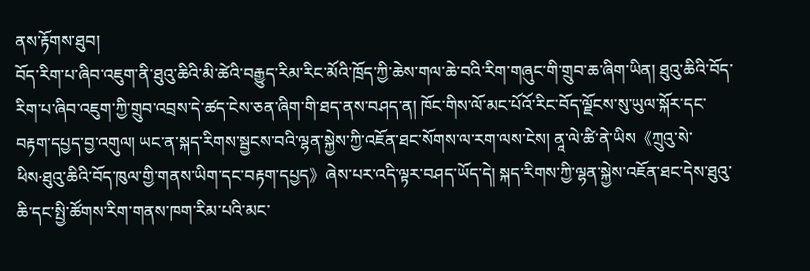ནས་རྟོགས་ཐུབ།
བོད་རིག་པ་ཞིབ་འཇུག་ནི་ཐུའུ་ཆིའི་མི་ཚེའི་བརྒྱུད་རིམ་རིང་མོའི་ཁྲོད་ཀྱི་ཆེས་གལ་ཆེ་བའི་རིག་གཞུང་གི་གྲུབ་ཆ་ཞིག་ཡིན། ཐུའུ་ཆིའི་བོད་རིག་པ་ཞིབ་འཇུག་ཀྱི་གྲུབ་འབྲས་དེ་ཚད་ངེས་ཅན་ཞིག་གི་ཐད་ནས་བཤད་ན། ཁོང་གིས་ལོ་མང་པོའོ་རིང་བོད་ལྗོངས་སུ་ཡུལ་སྐོར་དང་བརྟག་དཔྱད་བྱ་འགུལ། ཡང་ན་སྐད་རིགས་སྦྱངས་བའི་ལྷན་སྐྱེས་ཀྱི་འཇོན་ཐང་སོགས་ལ་རག་ལས་ངེས། ནཱ་ལེ་ཚི་ནེ་ཡིས《ཀྲུའུ་སེ་ཕིས·ཐུའུ་ཆིའི་བོད་ཁུལ་གྱི་གནས་ཡིག་དང་བརྟག་དཔྱད》ཞེས་པར་འདི་ལྟར་བཤད་ཡོད་དེ། སྐད་རིགས་ཀྱི་ལྷན་སྐྱེས་འཇོན་ཐང་དེས་ཐུའུ་ཆི་དང་སྤྱི་ཚོགས་རིག་གནས་ཁག་རིམ་པའི་མང་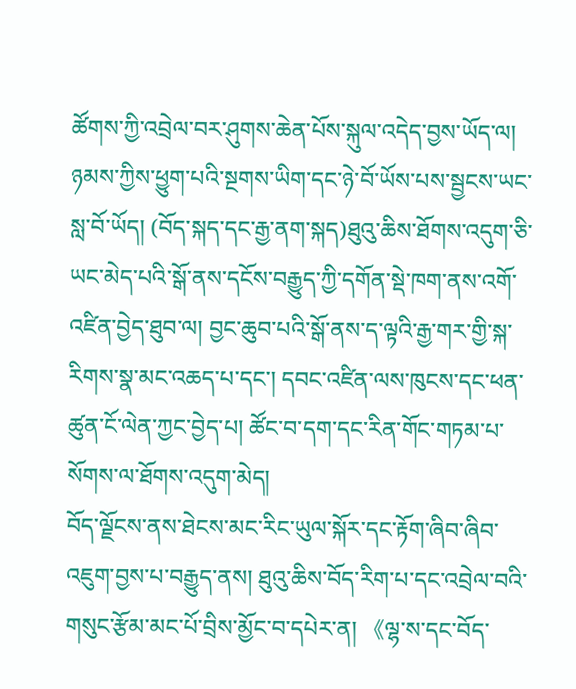ཚོགས་ཀྱི་འབྲེལ་བར་ཤུགས་ཆེན་པོས་སྐུལ་འདེད་བྱས་ཡོད་ལ། ཉམས་ཀྱིས་ཕྱུག་པའི་སྔགས་ཡིག་དང་ཉེ་བོ་ཡོས་པས་སྦྱངས་ཡང་སླ་བོ་ཡོད། (བོད་སྐད་དང་རྒྱ་ནག་སྐད)ཐུའུ་ཆིས་ཐོགས་འདུག་ཅི་ཡང་མེད་པའི་སྒོ་ནས་དངོས་བརྒྱུད་ཀྱི་དགོན་སྡེ་ཁག་ནས་འགོ་འཛིན་བྱེད་ཐུབ་ལ། བྱང་ཆུབ་པའི་སྒོ་ནས་ད་ལྟའི་རྒྱ་གར་གྱི་སྐ་རིགས་སྣ་མང་འཆད་པ་དང་། དབང་འཛིན་ལས་ཁུངས་དང་ཕན་ཚུན་ངོ་ལེན་ཀྱང་བྱེད་པ། ཚོང་བ་དག་དང་རིན་གོང་གཏམ་པ་སོགས་ལ་ཐོགས་འདུག་མེད།
བོད་ལྗོངས་ནས་ཐེངས་མང་རིང་ཡུལ་སྐོར་དང་རྟོག་ཞིབ་ཞིབ་འཇུག་བྱས་པ་བརྒྱུད་ནས། ཐུའུ་ཆིས་བོད་རིག་པ་དང་འབྲེལ་བའི་གསུང་རྩོམ་མང་པོ་བྲིས་མྱོང་བ་དཔེར་ན། 《ལྷ་ས་དང་བོད་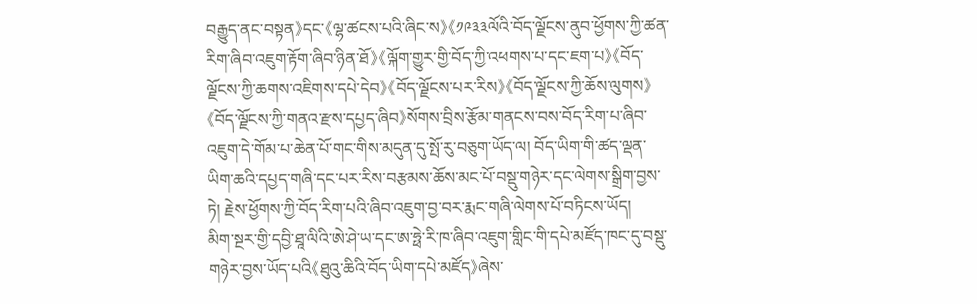བརྒྱུད་ནང་བསྟན》དང་《ལྷ་ཚངས་པའི་ཞིང་ས》《༡༩༣༣ལོའི་བོད་ལྗོངས་ནུབ་ཕྱོགས་ཀྱི་ཚན་རིག་ཞིབ་འཇུག་རྟོག་ཞིབ་ཉིན་ཐོ》《ལྐོག་གྱུར་གྱི་བོད་ཀྱི་འཕགས་པ་དང་ཇག་པ》《བོད་ལྗོངས་ཀྱི་ཆགས་འཇིགས་དཔེ་དེབ》《བོད་ལྗོངས་པར་རིས》《བོད་ལྗོངས་ཀྱི་ཆོས་ལུགས》《བོད་ལྗོངས་ཀྱི་གནའ་རྫས་དཔྱད་ཞིབ》སོགས་བྲིས་རྩོམ་གནངས་བས་བོད་རིག་པ་ཞིབ་འཇུག་དེ་གོམ་པ་ཆེན་པོ་གང་གིས་མདུན་དུ་སྤོ་རུ་བཅུག་ཡོད་ལ། བོད་ཡིག་གི་ཚད་ལྡན་ཡིག་ཆའི་དཔྱད་གཞི་དང་པར་རིས་བརྩམས་ཆོས་མང་པོ་བསྡུ་གཉེར་དང་ལེགས་སྒྲིག་བྱས་ཏེ། རྗེས་ཕྱོགས་ཀྱི་བོད་རིག་པའི་ཞིབ་འཇུག་བྱ་བར་རྨང་གཞི་ལེགས་པོ་བཏིངས་ཡོད།
མིག་སྔར་གྱི་དབྱི་ཐཱ་ལིའི་ཨེ་ཤེ་ཡ་དང་ཨ་ཧྥེ་རི་ཁ་ཞིབ་འཇུག་གླིང་གི་དཔེ་མཛོད་ཁང་དུ་བསྡུ་གཉེར་བྱས་ཡོད་པའི《ཐུའུ་ཆིའི་བོད་ཡིག་དཔེ་མཛོད》ཞེས་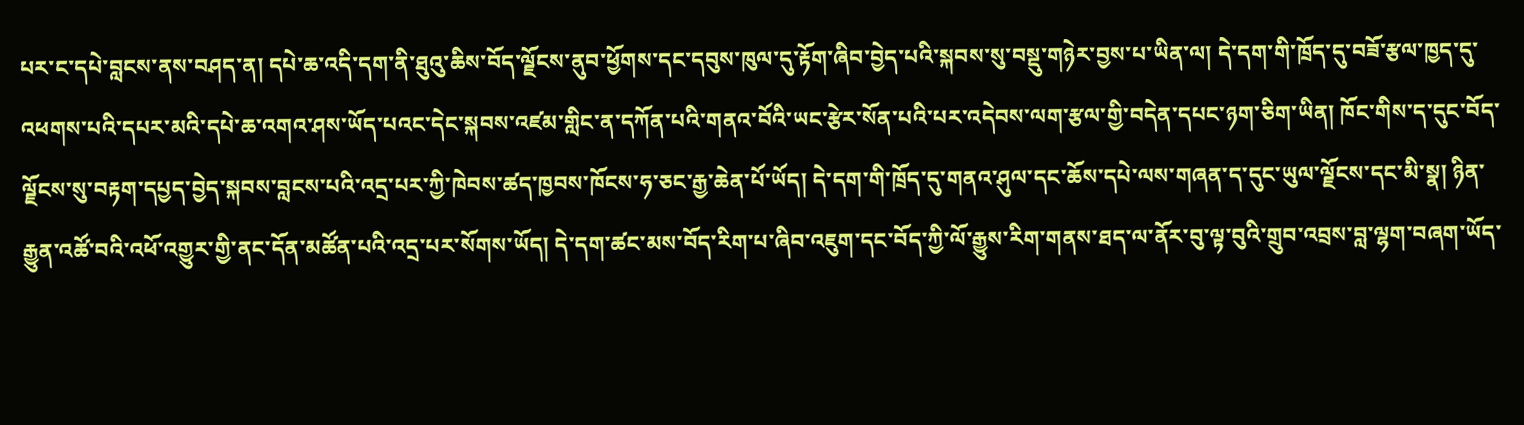པར་ང་དཔེ་བླངས་ནས་བཤད་ན། དཔེ་ཆ་འདི་དག་ནི་ཐུའུ་ཆིས་བོད་ལྗོངས་ནུབ་ཕྱོགས་དང་དབུས་ཁུལ་དུ་རྟོག་ཞིབ་བྱེད་པའི་སྐབས་སུ་བསྡུ་གཉེར་བྱས་པ་ཡིན་ལ། དེ་དག་གི་ཁྲོད་དུ་བཟོ་རྩལ་ཁྱད་དུ་འཕགས་པའི་དཔར་མའི་དཔེ་ཆ་འགའ་ཤས་ཡོད་པའང་དེང་སྐབས་འཛམ་གླིང་ན་དཀོན་པའི་གནའ་བོའི་ཡང་རྩེར་སོན་པའི་པར་འདེབས་ལག་རྩལ་གྱི་བདེན་དཔང་ཉག་ཅིག་ཡིན། ཁོང་གིས་ད་དུང་བོད་ལྗོངས་སུ་བརྟག་དཔྱད་བྱེད་སྐབས་བླངས་པའི་འདྲ་པར་ཀྱི་ཁེབས་ཚད་ཁྱབས་ཁོངས་ཧ་ཅང་རྒྱ་ཆེན་པོ་ཡོད། དེ་དག་གི་ཁྲོད་དུ་གནའ་ཤུལ་དང་ཆོས་དཔེ་ལས་གཞན་ད་དུང་ཡུལ་ལྗོངས་དང་མི་སྣ། ཉིན་རྒྱུན་འཚོ་བའི་འཕོ་འགྱུར་གྱི་ནང་དོན་མཚོན་པའི་འདྲ་པར་སོགས་ཡོད། དེ་དག་ཚང་མས་བོད་རིག་པ་ཞིབ་འཇུག་དང་བོད་ཀྱི་ལོ་རྒྱུས་རིག་གནས་ཐད་ལ་ནོར་བུ་ལྟ་བུའི་གྲུབ་འབྲས་བླ་ལྷག་བཞག་ཡོད་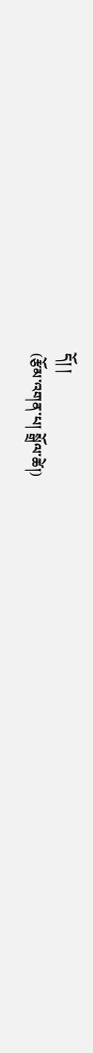དོ། །
(རྩོམ་འགན་པ། སྒྲོལ་ཚེ།)